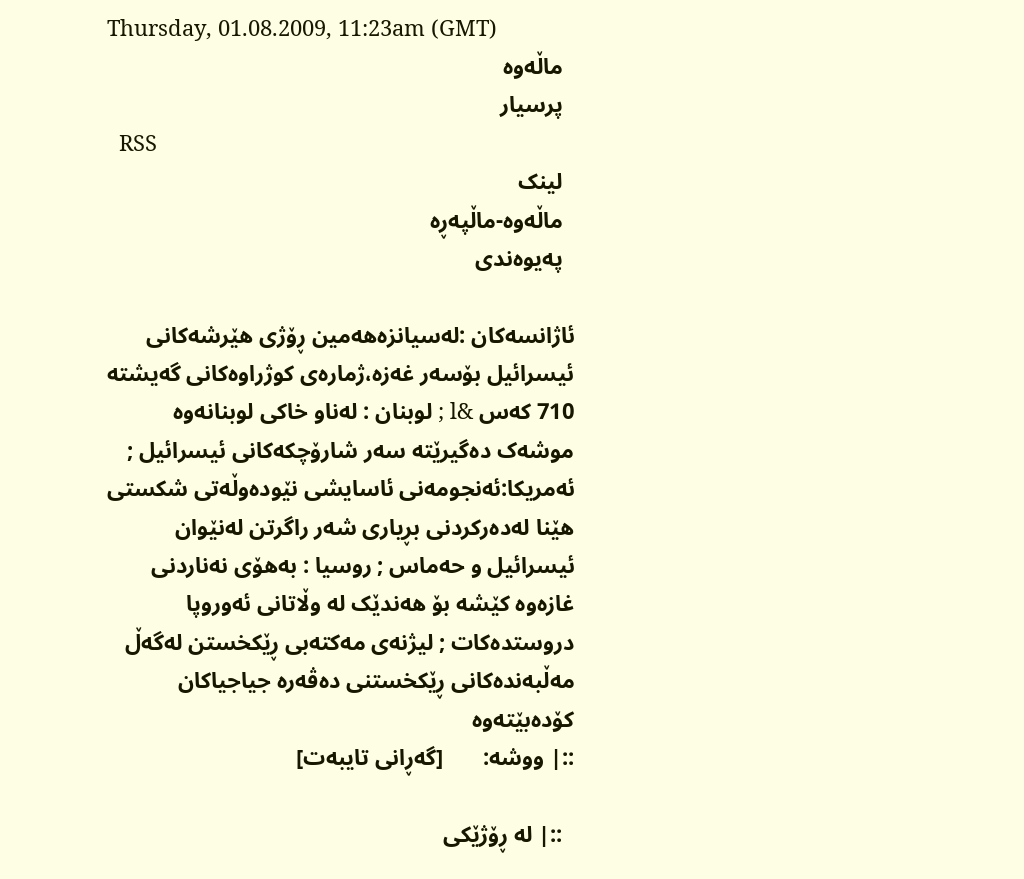Thursday, 01.08.2009, 11:23am (GMT)
  ماڵه‌وه‌
  پرسیار
  RSS
  لینک
  ماڵه‌وه-ماڵپه‌ڕه‌‌
  په‌یوه‌ندی

ئاژانسه‌کان :له‌سیانزه‌هه‌مین ڕۆژی هێرشه‌کانی ئیسرائیل بۆسه‌ر غه‌زه‌،ژماره‌ی کوژراوه‌کانی گه‌یشته‌ 710 که‌س &l ; لوبنان : له‌ناو خاکی لوبنانه‌وه‌ موشه‌ک ده‌گیرێته‌ سه‌ر شارۆچکه‌کانی ئیسرائیل ; ئه‌مریکا:ئه‌نجومه‌نی ئاسایشی نێوده‌وڵه‌تی شکستی هێنا له‌ده‌رکردنی بڕیاری شه‌ر راگرتن له‌نێوان ئیسرائیل و حه‌ماس ; روسیا : به‌هۆی نه‌ناردنی غازه‌وه‌ کێشه‌ بۆ هه‌ندێک له‌ وڵاتانی ئه‌وروپا دروستده‌کات ; لیژنه‌ی مه‌کته‌بی ڕێکخستن له‌گه‌ڵ مه‌ڵبه‌نده‌کانی ڕێکخستنی ده‌ڤه‌ره‌ جیاجیاکان کۆده‌بێته‌وه‌
::| ووشه‌:       [گه‌ڕانی تایبه‌ت]

  ::| له‌ ڕۆژێکی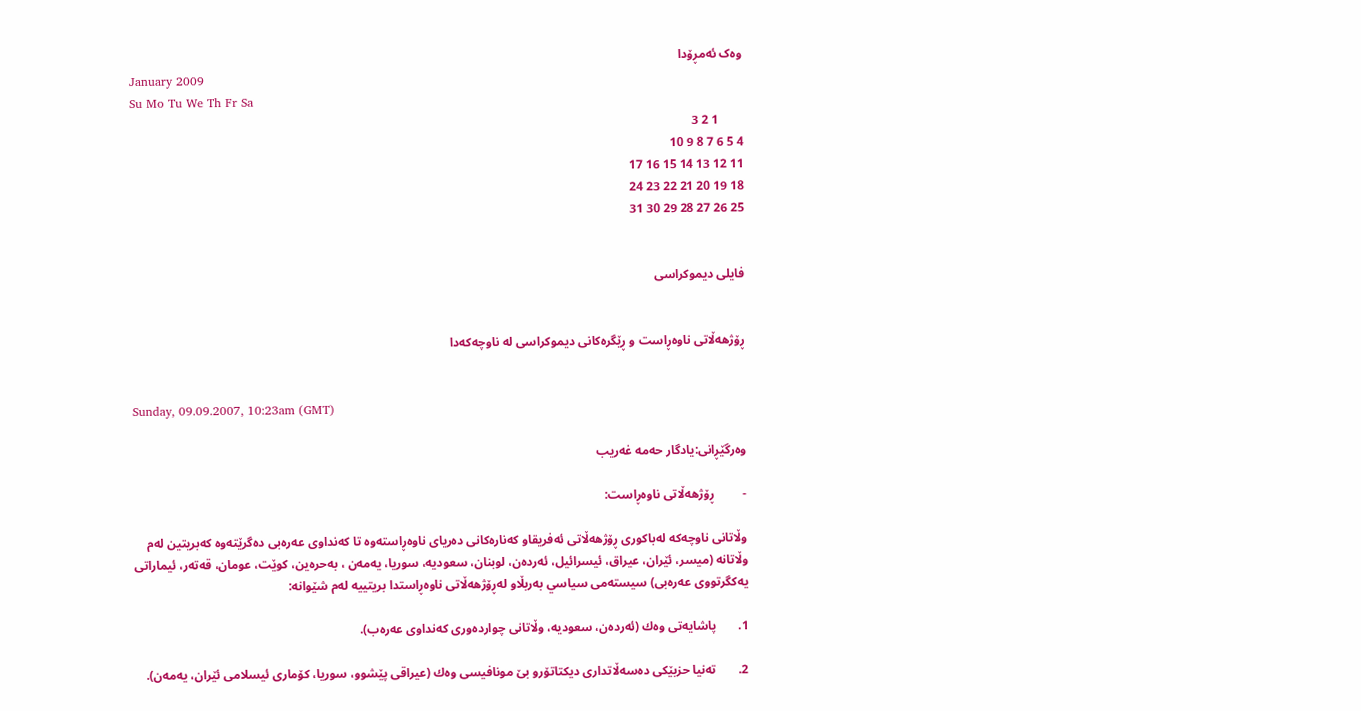وه‌ک ئه‌مڕۆدا
January 2009
Su Mo Tu We Th Fr Sa
        1 2 3
4 5 6 7 8 9 10
11 12 13 14 15 16 17
18 19 20 21 22 23 24
25 26 27 28 29 30 31


فایلی دیموکراسی


ڕۆژهه‌ڵاتی ناوه‌ڕاست و ڕێگره‌‌کانی دیموکراسی له‌ ناوچه‌که‌دا


Sunday, 09.09.2007, 10:23am (GMT)

وه‌رگێڕانی:یادگار حه‌مه‌ غه‌ریب

-         ڕۆژهه‌ڵاتى ناوه‌ڕاست:

وڵاتانى ناوچه‌كه‌ له‌باكورى ڕۆژهه‌ڵاتى ئه‌فريقاو كه‌ناره‌كانى ده‌ريای ناوه‌ڕاسته‌وه‌ تا كه‌نداوى عه‌ره‌بی ده‌گرێته‌وه‌ كه‌بريتين له‌م وڵاتانه‌ (ميسر، ئێران، عيراق، ئيسرائيل، ئه‌رده‌ن، لوبنان، سعوديه‌، سوريا، يه‌مه‌ن ، به‌حره‌ين، كوێت، عومان، قه‌ته‌ر، ئيماراتى يه‌كگرتووى عه‌ره‌بی) سيسته‌مى سياسي به‌ربڵاو له‌ڕۆژهه‌ڵاتى ناوه‌ڕاستدا بريتييه‌ له‌م شێوانه‌:

1.       پاشايه‌تى وه‌ك (ئه‌رده‌ن، سعوديه‌، وڵاتانى چوارده‌ورى كه‌نداوى عه‌ره‌ب).

2.       ته‌نيا حزبێكى ده‌سه‌ڵاتدارى ديكتاتۆرو بێ مونافيسى وه‌ك (عيراقی پێشوو، سوريا، كۆمارى ئيسلامى ئێران، يه‌مه‌ن).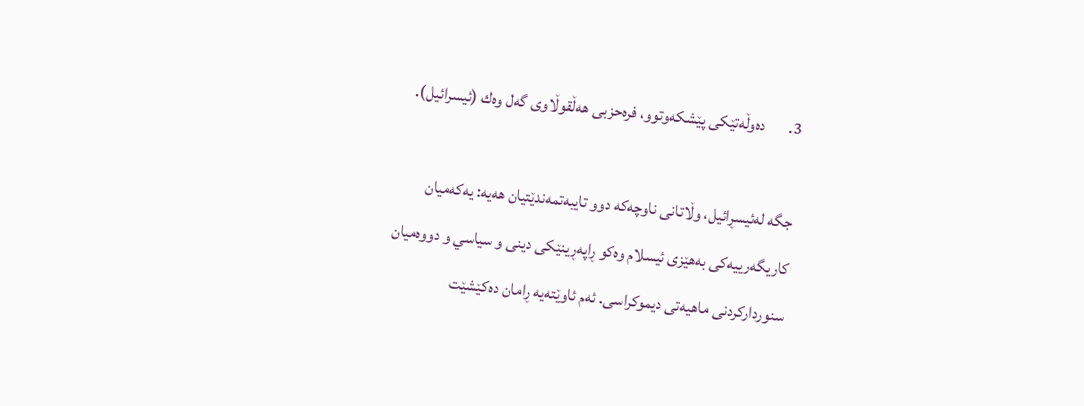3.       ده‌وڵه‌تێكى پێشكه‌وتوو، فره‌حزبی هه‌ڵقوڵاوى گه‌ل وه‌ك (ئيسرائيل).

جگه‌ له‌ئيسڕائيل، وڵاتانى ناوچه‌كه‌ دوو تايبه‌تمه‌ندێتيان هه‌يه‌: يه‌كه‌ميان كاريگه‌رييه‌كى به‌هێزى ئيسلام وه‌كو ڕاپه‌ڕينێكى دينى و سياسي و دووه‌ميان سنورداركردنى ماهيه‌تى ديموكراسی. ئه‌م ئاوێته‌يه‌ ڕامان ده‌كێشێت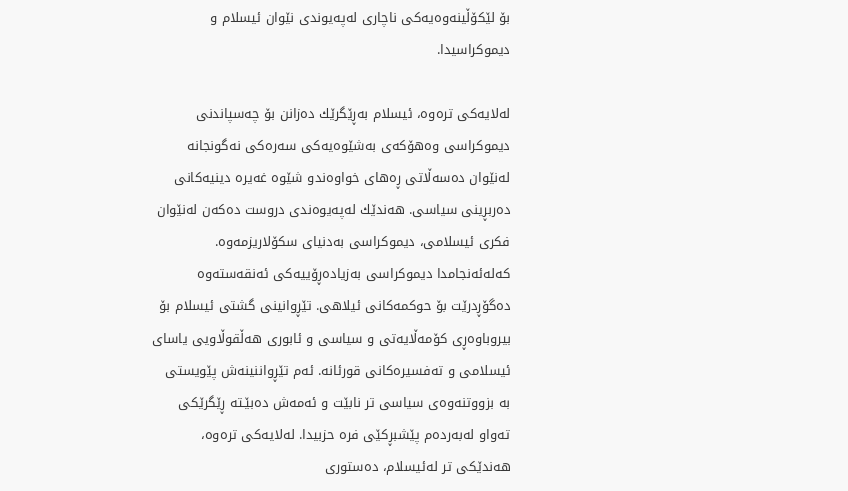بۆ لێكۆڵينه‌وه‌يه‌كى ناچارى له‌په‌يوندی نێوان ئيسلام و ديموكراسيدا.

له‌لايه‌كى تره‌وه‌، ئيسلام به‌ڕێگرێك ده‌زانن بۆ چه‌سپاندنى ديموكراسی وه‌هۆكه‌ى به‌شێوه‌يه‌كى سه‌ره‌كى نه‌گونجانه‌ له‌نێوان ده‌سه‌ڵاتى ڕه‌های خواوه‌ندو شێوه‌ غه‌يره‌ دينيه‌كانى ده‌ربڕينى سياسی. هه‌ندێك له‌په‌يوه‌ندی دروست ده‌كه‌ن له‌نێوان فكری ئيسلامى، ديموكراسی به‌دنيای سكۆلاريزمه‌وه‌. كه‌له‌ئه‌نجامدا ديموكراسی به‌زياده‌ڕۆييه‌كى ئه‌نقه‌سته‌وه‌ ده‌گۆڕدرێت بۆ حوكمه‌كانى ئيلاهی. تێڕوانينی گشتی ئيسلام بۆ بيروباوه‌ڕى كۆمه‌ڵايه‌تى و سياسی و ئابورى هه‌ڵقوڵاويی ياسای ئيسلامى و ته‌فسيره‌كانى قورئانه‌. ئه‌م تێڕواننينه‌ش پێويستى به‌ بزووتنه‌وه‌ى سياسی تر نابێت و ئه‌مه‌ش ده‌بێـته‌ ڕێگرێكى ته‌واو له‌به‌رده‌م پێشبڕكێی فره‌ حزبيدا. له‌لايه‌كى تره‌وه‌، هه‌ندێكى تر له‌ئيسلام، ده‌ستورى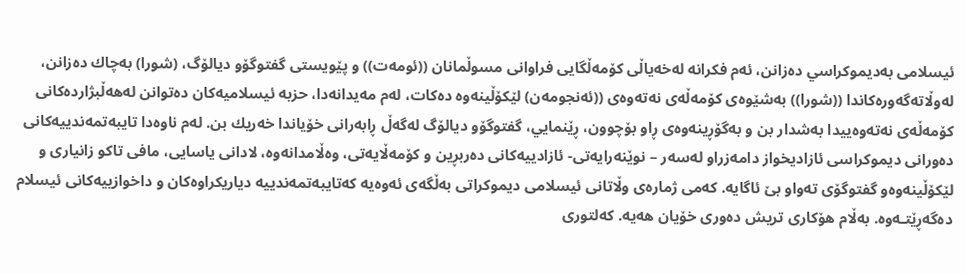ئيسلامى به‌ديموكراسي ده‌زانن، ئه‌م فكرانه‌ له‌خه‌ياڵى كۆمه‌ڵگايی فراوانى مسوڵمانان ((ئومه‌ت)) و پێويستى گفتوگۆو ديالۆگ، (شورا) به‌چاك ده‌زانن، له‌وڵاته‌گه‌وره‌كاندا ((شورا)) به‌شێوه‌ى كۆمه‌ڵه‌ى نه‌ته‌وه‌ى ((ئه‌نجومه‌ن) لێكۆڵينه‌وه‌ ده‌كات، له‌م مه‌يدانه‌دا، حزبه‌ ئيسلاميه‌كان ده‌توانن له‌هه‌ڵبژارده‌كانى كۆمه‌ڵه‌ى نه‌ته‌وه‌ييدا به‌شدار بن و به‌گۆڕينه‌وه‌ى ڕاو بۆچوون، ڕێنمايي، گفتوگۆو ديالۆگ له‌گه‌ڵ ڕابه‌رانى خۆياندا خه‌ريك بن. له‌م ناوه‌دا تايبه‌تمه‌ندييه‌كانى ده‌ورانى ديموكراسی ئازاديخواز دامه‌زراو له‌سه‌ر – نوێنه‌رايه‌تى- ئازادييه‌كانى ده‌ربڕين و كۆمه‌ڵايه‌تى، وه‌ڵامدانه‌وه‌، لادانى ياسايی، مافى تاكو زانيارى و لێكۆڵينه‌وه‌و گفتوگۆی ته‌واو بێ ئاگايه‌. كه‌مى ژماره‌ى وڵاتانى ئيسلامى ديموكراتى به‌ڵگه‌ى ئه‌وه‌يه‌ كه‌تايبه‌تمه‌ندييه‌ دياريكراوه‌كان و داخوازييه‌كانى ئيسلام ده‌گه‌ڕێتـه‌وه‌. به‌ڵام هۆكارى تريش ده‌ورى خۆيان هه‌يه‌. كه‌لتورى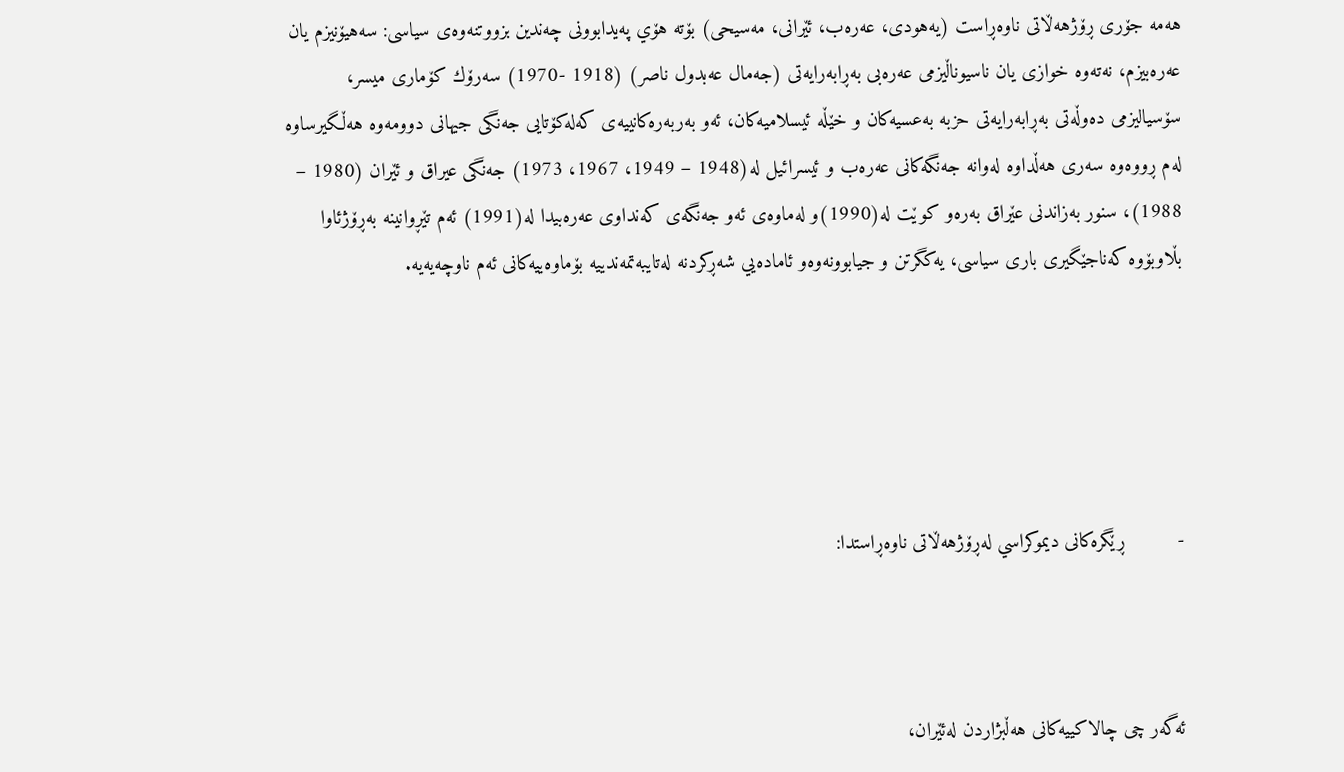هه‌مه‌ جۆرى ڕۆژهه‌ڵاتى ناوه‌ڕاست (يه‌هودی، عه‌ره‌ب، ئێرانى، مه‌سيحی) بۆته‌ هۆي په‌يدابوونى چه‌ندين بزووتنه‌وه‌ى سياسی: سه‌هيۆنيزم يان عه‌ره‌بيزم، نه‌ته‌وه‌ خوازى يان ناسيوناڵيزمى عه‌ره‌بی به‌ڕابه‌رايه‌تى (جه‌مال عه‌بدول ناصر) (1918 -1970) سه‌رۆك كۆمارى ميسر، سۆسياليزمى ده‌وڵه‌تى به‌ڕابه‌رايه‌تى حزبه‌ به‌عسيه‌كان و خێڵه‌ ئيسلاميه‌كان، ئه‌و به‌ربه‌ره‌كانييه‌ى كه‌له‌كۆتايی جه‌نگى جيهانى دوومه‌وه‌ هه‌ڵگيرساوه‌ له‌م ڕووه‌وه‌ سه‌رى هه‌ڵداوه‌ له‌وانه‌ جه‌نگه‌كانى عه‌ره‌ب و ئيسرائيل له‌(1948 – 1949، 1967، 1973) جه‌نگى عيراق و ئێران (1980 – 1988)، سنور به‌زاندنى عێراق به‌ره‌و كوێت له‌(1990)و له‌ماوه‌ى ئه‌و جه‌نگه‌ى كه‌نداوى عه‌ره‌بيدا له‌(1991) ئه‌م تێڕوانينه‌ به‌ڕۆژئاوا بڵاوبۆوه‌ كه‌ناجێگيری بارى سياسی، يه‌كگرتن و جيابوونه‌وه‌و ئاماده‌يي شه‌ڕكردنه‌ له‌تايبه‌تمه‌ندييه‌ بۆماوه‌ييه‌كانى ئه‌م ناوچه‌يه‌يه‌.





-         ڕێگره‌كانى ديموكراسي له‌ڕۆژهه‌ڵاتى ناوه‌ڕاستدا:



ئه‌گه‌ر چی چالاكييه‌كانى هه‌ڵبژاردن له‌ئێران،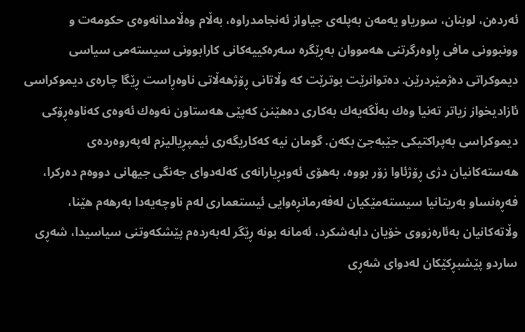ئه‌رده‌ن، لوبنان، سورياو يه‌مه‌ن به‌پله‌ى جياواز ئه‌نجامدراوه‌، به‌ڵام وه‌ڵامدانه‌وه‌ى حكومه‌ت و وونبوونى مافی ڕاوه‌رگرتنى هه‌مووان به‌ڕێگره‌ سه‌ره‌كييه‌كانى كارابوونى سيسته‌مى سياسی ديموكراتى ده‌ژمێردرێن. ده‌توانرێت بوترێت كه ‌وڵاتانى ڕۆژهه‌ڵاتى ناوه‌ڕاست ڕێگا چاره‌ى ديموكراسی ئازاديخواز زياتر ته‌نيا وه‌ك به‌ڵگه‌يه‌ك به‌كارى ده‌هێنن كه‌پێی هه‌ستاون نه‌وه‌ك ئه‌وه‌ى كه‌ناوه‌ڕۆكى ديموكراسی به‌پراكتيكی جێبه‌جێ بكه‌ن. گومان نيه‌ كه‌كاريگه‌رى ئيمپڕياليزم له‌په‌روه‌رده‌ى هه‌سته‌كانيان دژى ڕۆژئاوا زۆر بووه‌، به‌هۆی ئه‌وبڕيارانه‌ى كه‌له‌دواى جه‌نگى جيهانى دووه‌م ده‌ركرا، فه‌ڕه‌نساو به‌ريتانيا سيسته‌مێكيان له‌فه‌رمانڕه‌وايی ئيستعمارى له‌م ناوچه‌يه‌دا به‌رهه‌م هێنا، وڵاته‌كانيان به‌ئاره‌زووى خۆيان دابه‌شكرد، ئه‌مانه‌ بونه‌ ڕێگر له‌به‌رده‌م پێشكه‌وتنى سياسيدا، شه‌ڕی ساردو پێشبڕكێكان له‌دواى شه‌ڕی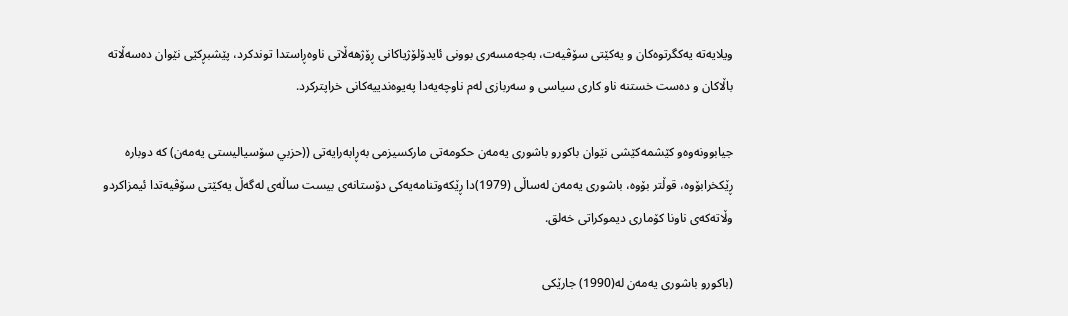ويلايه‌ته‌ يه‌كگرتوه‌كان و يه‌كێتى سۆڤيه‌ت، به‌جه‌مسه‌رى بوونى ئايدۆلۆژياكانى ڕۆژهه‌ڵاتى ناوه‌ڕاستدا توندكرد، پێشبڕكێی نێوان ده‌سه‌ڵاته‌ باڵاكان و ده‌ست خستنه‌ ناو كارى سياسی و سه‌ربازى له‌م ناوچه‌يه‌دا په‌يوه‌ندييه‌كانى خراپتركرد.

جيابوونه‌وه‌و كێشمه‌كێشى نێوان باكورو باشورى يه‌مه‌ن حكومه‌تى ماركسيزمى به‌ڕابه‌رايه‌تى ((حزبي سۆسياليستى يه‌مه‌ن) كه‌ دوباره‌ ڕێكخرابۆوه‌، قوڵتر بۆوه‌، باشورى يه‌مه‌ن له‌ساڵى (1979)دا ڕێكه‌وتنامه‌يه‌كى دۆستانه‌ى بيست ساڵه‌ى له‌گه‌ڵ يه‌كێتى سۆڤيه‌تدا ئيمزاكردو وڵاته‌كه‌ى ناونا كۆمارى ديموكراتى خه‌لق.

(باكورو باشورى يه‌مه‌ن له‌(1990) جارێكى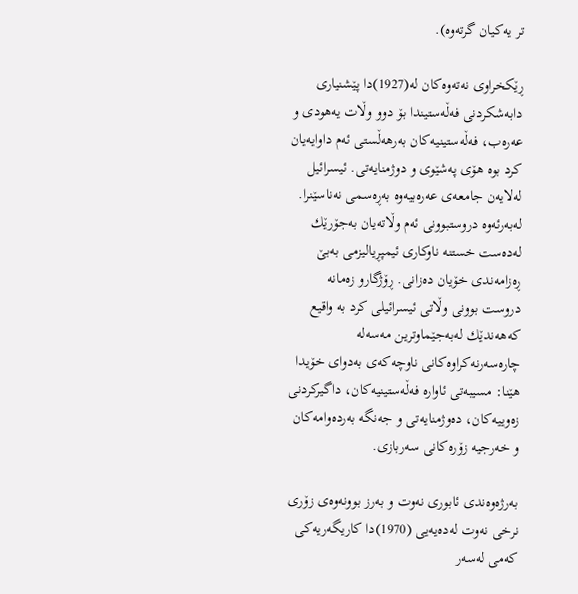تر يه‌كيان گرته‌وه‌).

ڕێكخراوى نه‌ته‌وه‌كان له‌(1927)دا پێشنيارى دابه‌شكردنى فه‌ڵه‌ستيندا بۆ دوو وڵات يه‌هودى و عه‌ره‌ب، فه‌ڵه‌ستينيه‌كان به‌رهه‌ڵستى ئه‌م داوايه‌يان كرد بوه‌ هۆی په‌شێوی و دوژمنايه‌تى. ئيسرائيل له‌لايه‌ن جامعه‌ى عه‌ره‌بيه‌وه‌ به‌ڕه‌سمى نه‌ناسێنرا. له‌به‌رئه‌وه‌ دروستبوونى ئه‌م وڵاته‌يان به‌جۆرێك له‌ده‌ست خستنه‌ ناوكارى ئيمپڕياليزمى به‌بێ ڕه‌زامه‌ندى خۆيان ده‌زانى. ڕۆژگارو زه‌مانه‌ دروست بوونى وڵاتى ئيسرائيلی كرد به‌ واقيع كه‌هه‌ندێك له‌به‌جێماوترين مه‌سه‌له‌ چاره‌سه‌رنه‌كراوه‌كانى ناوچه‌كه‌ى به‌دواى خۆيدا هێنا: مسيبه‌تى ئاواره‌ فه‌ڵه‌ستينيه‌كان، داگيركردنى زه‌وييه‌كان، ده‌وژمنايه‌تى و جه‌نگه‌ به‌رده‌وامه‌كان و خه‌رجيه‌ زۆره‌كانى سه‌ربازى.

به‌رژه‌وه‌ندى ئابورى نه‌وت و به‌رز بوونه‌وه‌ى زۆرى نرخى نه‌وت له‌ده‌يه‌يی (1970)دا كاريگه‌ريه‌كى كه‌مى له‌سه‌ر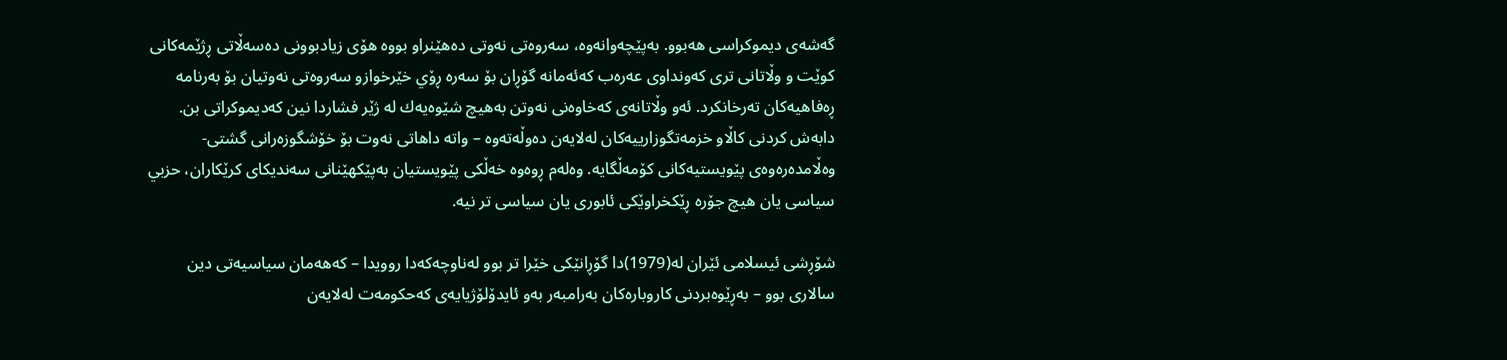گه‌شه‌ى ديموكراسی هه‌بوو. به‌پێچه‌وانه‌وه‌، سه‌روه‌تى نه‌وتى ده‌هێنراو بووه‌ هۆی زيادبوونى ده‌سه‌ڵاتى ڕژێمه‌كانى كوێت و وڵاتانى ترى كه‌ونداوى عه‌ره‌ب كه‌ئه‌مانه‌ گۆڕان بۆ سه‌ره‌ ڕۆي خێرخوازو سه‌روه‌تى نه‌وتيان بۆ به‌رنامه‌ ڕه‌فاهيه‌كان ته‌رخانكرد. ئه‌و وڵاتانه‌ى كه‌خاوه‌نى نه‌وتن به‌هيچ شێوه‌يه‌ك له‌ ژێر فشاردا نين كه‌ديموكراتى بن. دابه‌ش كردنى كاڵاو خزمه‌تگوزارييه‌كان له‌لايه‌ن ده‌وڵه‌ته‌وه‌ – واته‌ داهاتى نه‌وت بۆ خۆشگوزه‌رانى گشتى- وه‌ڵامده‌ره‌وه‌ى پێويستيه‌كانى كۆمه‌ڵگايه‌. وه‌له‌م ڕوه‌وه‌ خه‌ڵكى پێويستيان به‌پێكهێنانى سه‌نديكاى كرێكاران، حزبي سياسی يان هيچ جۆره‌ ڕێكخراوێكى ئابورى يان سياسی تر نيه‌.

شۆڕشی ئيسلامى ئێران له‌(1979)دا گۆڕانێكى خێرا تر بوو له‌ناوچه‌كه‌دا روويدا – كه‌هه‌مان سياسيه‌تى دين سالارى بوو – به‌ڕێوه‌بردنى كاروباره‌كان به‌رامبه‌ر به‌و ئايدۆلۆژيايه‌ى كه‌حكومه‌ت له‌لايه‌ن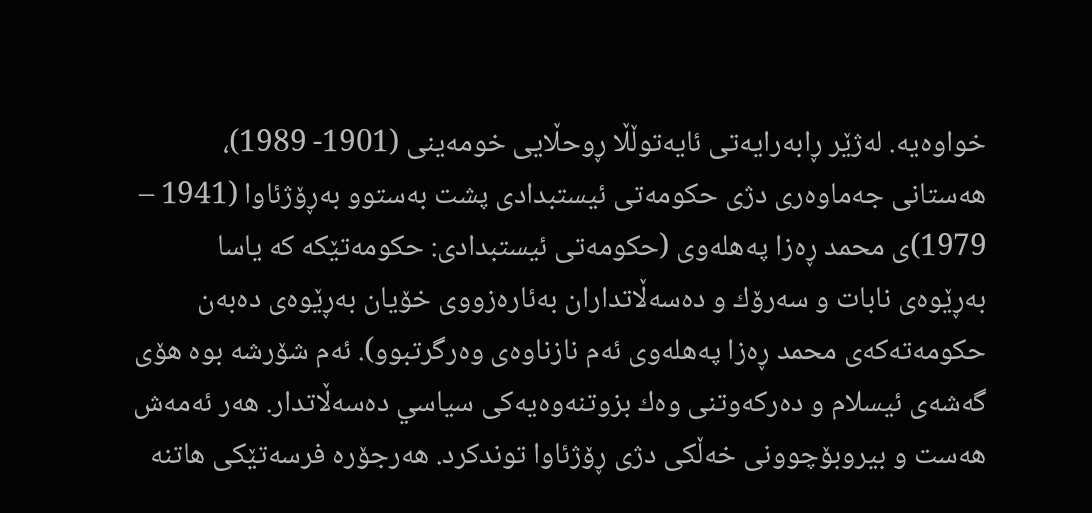خواوه‌يه‌. له‌ژێر ڕابه‌رايه‌تى ئايه‌توڵڵا ڕوحڵايی خومه‌ينی (1901- 1989)، هه‌ستانى جه‌ماوه‌رى دژى حكومه‌تى ئيستبدادى پشت به‌ستوو به‌ڕۆژئاوا (1941 – 1979)ى محمد ڕه‌زا په‌هله‌وى (حكومه‌تى ئيستبدادى: حكومه‌تێكه‌ كه‌ ياسا به‌ڕێوه‌ى نابات و سه‌رۆك و ده‌سه‌ڵاتداران به‌ئاره‌زووى خۆيان به‌ڕێوه‌ى ده‌به‌ن حكومه‌ته‌كه‌ى محمد ڕه‌زا په‌هله‌وى ئه‌م نازناوه‌ى وه‌رگرتبوو). ئه‌م شۆرشه‌ بوه‌ هۆی گه‌شه‌ى ئيسلام و ده‌ركه‌وتنى وه‌ك بزوتنه‌وه‌يه‌كى سياسي ده‌سه‌ڵاتدار. هه‌ر ئه‌مه‌ش هه‌ست و بيروبۆچوونى خه‌ڵكى دژى ڕۆژئاوا توندكرد. هه‌رجۆره‌ فرسه‌تێكى هاتنه‌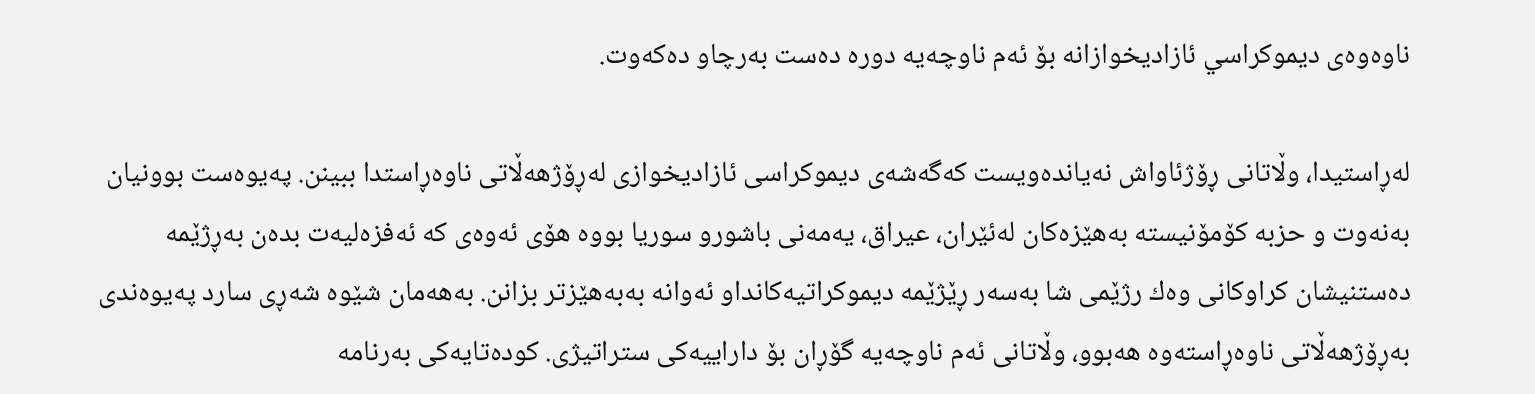ناوه‌وه‌ى ديموكراسي ئازاديخوازانه‌ بۆ ئه‌م ناوچه‌يه‌ دوره‌ ده‌ست به‌رچاو ده‌كه‌وت.

له‌ڕاستيدا، وڵاتانى ڕۆژئاواش نه‌يانده‌ويست كه‌گه‌شه‌ى ديموكراسی ئازاديخوازى له‌ڕۆژهه‌ڵاتى ناوه‌ڕاستدا ببينن. په‌يوه‌ست بوونيان به‌نه‌وت و حزبه‌ كۆمۆنيسته‌ به‌هێزه‌كان له‌ئێران، عيراق، يه‌مه‌نى باشورو سوريا بووه‌ هۆی ئه‌وه‌ى كه‌ ئه‌فزه‌ليه‌ت بده‌ن به‌ڕژێمه‌ ده‌ستنيشان كراوكانى وه‌ك رژێمى شا به‌سه‌ر ڕێژێمه‌ ديموكراتيه‌كانداو ئه‌وانه‌ به‌به‌هێزتر بزانن. به‌هه‌مان شێوه‌ شه‌ڕی سارد په‌يوه‌ندی به‌ڕۆژهه‌ڵاتى ناوه‌ڕاسته‌وه‌ هه‌بوو، وڵاتانى ئه‌م ناوچه‌يه‌ گۆڕان بۆ داراييه‌كى ستراتيژى. كوده‌تايه‌كى به‌رنامه‌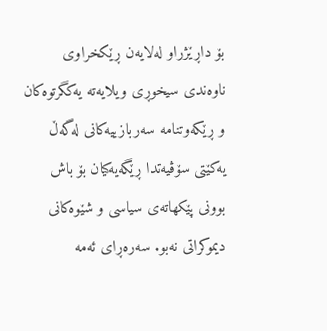بۆ داڕێژراو له‌لايه‌ن ڕێكخراوى ناوه‌ندى سيخوڕى ويلايه‌ته‌ يه‌كگرتوه‌كان و ڕێكه‌وتنامه‌ سه‌ربازييه‌كانى له‌گه‌ڵ يه‌كێتى سۆڤيه‌تدا ڕێگه‌يه‌كيان بۆ باش بوونى پێكهاته‌ى سياسی و شێوه‌كانى ديموكراتى نه‌بو. سه‌ره‌ڕای ئه‌مه‌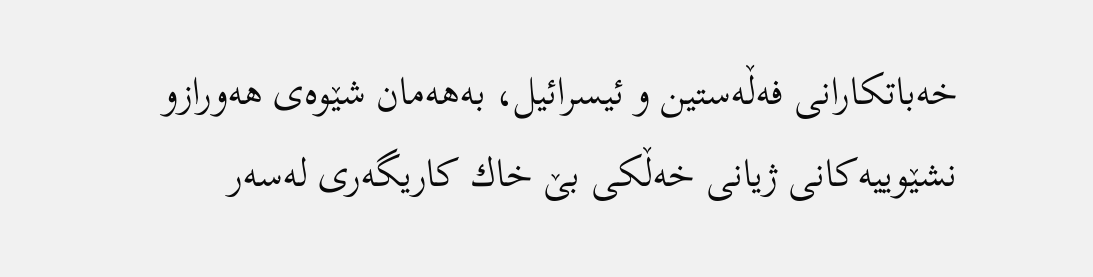خه‌باتكارانى فه‌ڵه‌ستين و ئيسرائيل، به‌هه‌مان شێوه‌ى هه‌ورازو نشێوييه‌كانى ژيانى خه‌ڵكى بێ خاك كاريگه‌رى له‌سه‌ر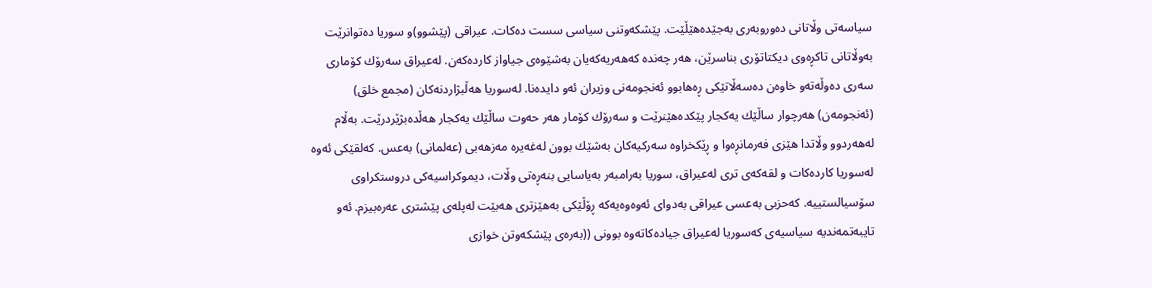سياسه‌تى وڵاتانى ده‌وروبه‌رى به‌جێده‌هێڵێت. پێشكه‌وتنى سياسی سست ده‌كات. عيراقی (پێشوو)و سوريا ده‌توانرێت به‌وڵاتانى تاكڕه‌وى ديكتاتۆری بناسرێن، هه‌ر چه‌نده‌ كه‌هه‌ريه‌كه‌يان به‌شێوه‌ى جياواز كارده‌كه‌ن. له‌عيراق سه‌رۆك كۆمارى سه‌رى ده‌وڵه‌ته‌و خاوه‌ن ده‌سه‌ڵاتێكى ڕه‌هابوو ئه‌نجومه‌نى وزيران ئه‌و دايده‌نا. له‌سوريا هه‌ڵبژاردنه‌كان (مجمع خلق) (ئه‌نجومه‌ن) هه‌رچوار ساڵێك يه‌كجار پێكده‌هێنرێت و سه‌رۆك كۆمار هه‌ر حه‌وت ساڵێك يه‌كجار هه‌ڵده‌بژێردرێت. به‌ڵام له‌هه‌ردوو وڵاتدا هێزى فه‌رمانڕه‌وا و ڕێكخراوه‌ سه‌ركيه‌كان به‌شێك بوون له‌غه‌يره‌ مه‌زهه‌بی (عه‌لمانى) به‌عس. كه‌لقێكی ئه‌وه‌ له‌سوريا كارده‌كات و لقه‌كه‌ى ترى له‌عيراق، سوريا به‌رامبه‌ر به‌ياسايی بنه‌ڕه‌تى وڵات، ديموكراسيه‌كى دروستكراوى سۆسيالستييه‌. كه‌حزبى به‌عسى عيراقی به‌دواى ئه‌وه‌وه‌يه‌كه‌ ڕۆڵێكى به‌هێزترى هه‌بێت له‌پله‌ى پێشترى عه‌ره‌بيزم. ئه‌و تايبه‌تمه‌نديه‌ سياسيه‌ى كه‌سوريا له‌عيراق جياده‌كاته‌وه‌ بوونى ((به‌ره‌ى پێشكه‌وتن خوازى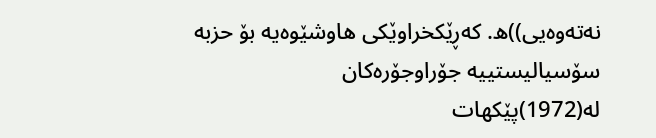نه‌ته‌وه‌يی))ه‌. كه‌ڕێكخراوێكى هاوشێوه‌يه‌ بۆ حزبه‌ سۆسياليستييه‌ جۆراوجۆره‌كان له‌(1972)پێكهات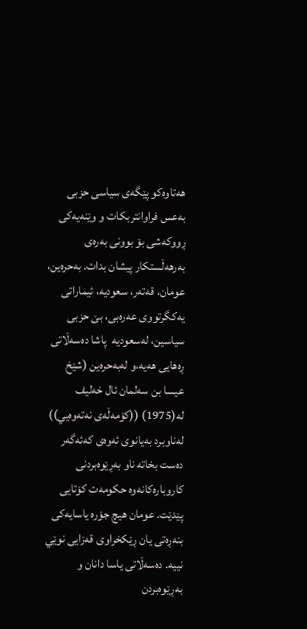هه‌تاوه‌كو پێگه‌ى سياسی حزبی به‌عس فراوانتربكات و وێنه‌يه‌كى ڕووكه‌شی بۆ بوونى به‌ره‌ى به‌رهه‌ڵستكار پيشان بدات. به‌حره‌ين، عومان، قه‌ته‌ر، سعوديه‌، ئيماراتى يه‌كگرتووی عه‌ره‌بی، بێ حزبی سياسين، له‌سعوديه‌  پاشا ده‌سه‌ڵاتى ڕه‌هايی هه‌يه‌،و له‌به‌حره‌ين (شێخ عيسا بن سه‌لمان ئال خه‌ليف له‌(1975) ((كۆمه‌ڵه‌ى نه‌ته‌وه‌يي)) له‌ناوبرد به‌يانوی ئه‌وه‌ى كه‌ئه‌گه‌ر ده‌ست بخاته‌ ناو به‌ڕێوه‌بردنى كاروباره‌كانه‌وه‌ حكومه‌ت كۆتايی پێدێت. عومان هيچ جۆره‌ ياسايه‌كى بنه‌ڕه‌تى يان ڕێكخراوى قه‌زايی نوێي نييه‌. ده‌سه‌ڵاتى ياسا دانان و به‌ڕێوه‌بردن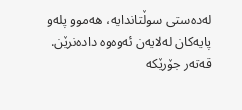له‌ده‌ستى سوڵتاندايه‌، هه‌موو پله‌و پايه‌كان له‌لايه‌ن ئه‌وه‌وه‌ داده‌نرێن. قه‌ته‌ر جۆرێكه‌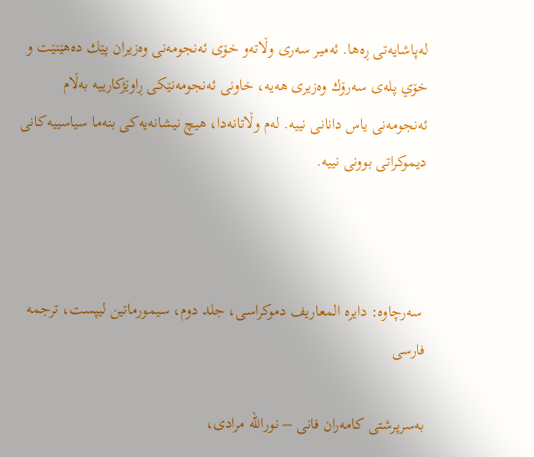له‌پاشايه‌تى ڕه‌ها. ئه‌مير سه‌رى وڵاته‌و خۆی ئه‌نجومه‌نى وه‌زيران پێك ده‌هێنێت و خۆي پله‌ى سه‌رۆك وه‌زيری هه‌يه‌، خاونى ئه‌نجومه‌نێكى ڕاوێژكارييه‌ به‌ڵام ئه‌نجومه‌نى ياس دانانى نييه‌. له‌م وڵاتانه‌دا، هيچ نيشانه‌يه‌كى بنه‌ما سياسييه‌كانى ديموكراتى بوونى نييه‌.



 سه‌رچاوه‌: دايره‌ المعاريف دموكراسی، جلد دوم، سيمورماتين ليپست، ترجمه‌ فارسی

به‌سرپرشتى كامه‌ران فانى – نورالله مرادى،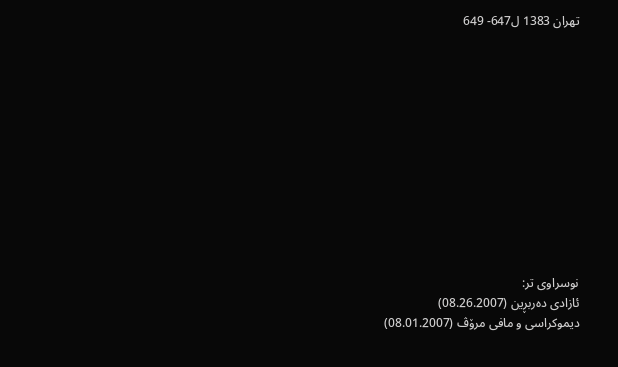تهران 1383 ل647- 649












نوسراوی تر:
ئازادی ده‌ربڕین (08.26.2007)
دیموکراسی و مافی مرۆڤ (08.01.2007)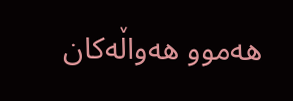هه‌موو هه‌واڵه‌کان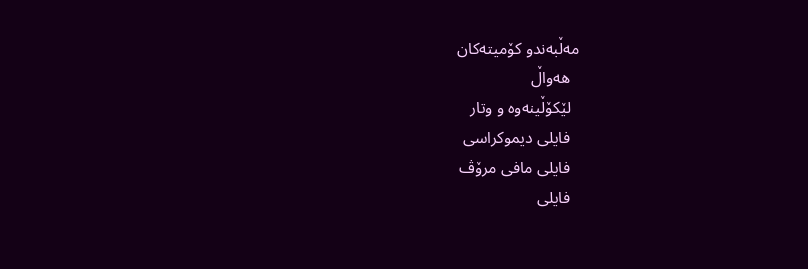مه‌ڵبه‌ندو کۆمیته‌کان
  هه‌واڵ
  لێکۆڵینه‌وه‌ و وتار
  فایلی دیموکراسی
  فایلی مافی مرۆڤ
  فایلی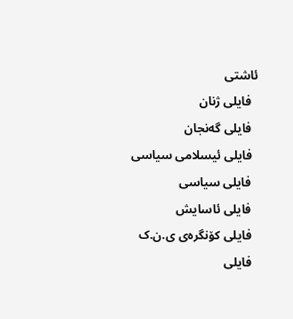ئاشتی
  فایلی ژنان
  فایلی گه‌نجان
  فایلی ئیسلامی سیاسی
  فایلی‌‌ سیاسی
  فایلی ئاسایش
  فایلی کۆنگره‌ی ی.ن.ک
  فایلی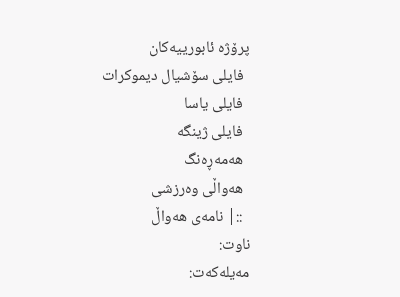پرۆژه‌ ئابورییه‌کان
  فایلی سۆشیال دیموکرات
  فایلی یاسا
  فایلی ژینگه‌
  هه‌مه‌ڕه‌نگ
  هه‌واڵی وه‌رزشی
  ::| نامه‌ی هه‌واڵ
ناوت:
مه‌یله‌که‌ت: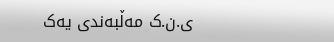ی.ن.ک مه‌ڵبه‌ندی یه‌ک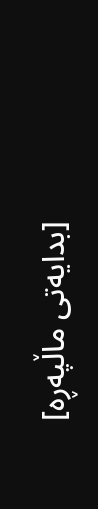[بدایه‌تی ماڵپه‌ڕه‌]